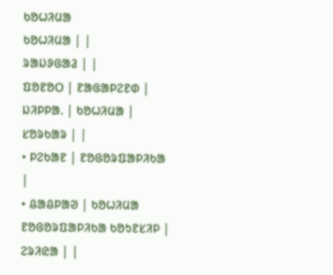ᱠᱚᱦᱤᱢᱟ
ᱠᱚᱦᱤᱢᱟ | |
ᱨᱟᱡᱽᱜᱟᱲ | |
ᱯᱚᱱᱚᱛ | ᱱᱟᱜᱟᱞᱮᱱᱰ |
ᱡᱤᱞᱞᱟ. | ᱠᱚᱦᱤᱢᱟ |
ᱥᱚᱨᱠᱟᱨ | |
• ᱞᱮᱠᱟᱱ | ᱱᱚᱜᱚᱨᱯᱟᱞᱤᱠᱟ |
• ᱪᱟᱪᱞᱟᱣ | ᱠᱚᱦᱤᱢᱟ ᱱᱚᱜᱚᱨᱯᱟᱞᱤᱠᱟ ᱠᱚᱩᱱᱥᱤᱞ |
ᱮᱨᱤᱭᱟ | |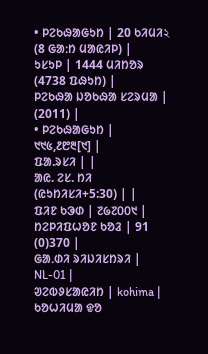• ᱞᱮᱠᱷᱟᱜᱩᱴ | 20 ᱠᱤᱢᱤ২ (8 ᱜᱟᱺᱴ ᱢᱟᱭᱤᱞ) |
ᱩᱥᱩᱞ | 1444 ᱢᱤᱴᱚᱨ (4738 ᱯᱷᱩᱴ) |
ᱞᱮᱠᱷᱟ ᱡᱚᱠᱷᱟ ᱥᱮᱨᱢᱟ | (2011) |
• ᱞᱮᱠᱷᱟᱜᱩᱴ | ᱑᱑᱕,᱒᱘᱓[᱑] |
ᱯᱟ.ᱨᱥᱤ | |
ᱟᱭ. ᱮᱥ. ᱴᱤ (ᱭᱩᱴᱤᱥᱤ+5:30) | |
ᱯᱤᱱ ᱠᱳᱰ | ᱗᱙᱗᱐᱐᱑ |
ᱴᱮᱞᱤᱯᱦᱚᱱ ᱠᱚᱲ | 91 (0)370 |
ᱜᱟᱹᱰᱤ ᱨᱤᱡᱤᱥᱴᱨᱤ | NL-01 |
ᱣᱮᱵᱽᱥᱟᱭᱤᱴ | kohima |
ᱠᱚᱦᱤᱢᱟ ᱫᱚ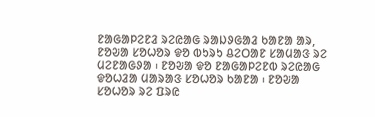ᱱᱟᱜᱟᱞᱮᱱᱲ ᱨᱮᱭᱟᱜ ᱨᱟᱡᱽᱜᱟᱲ ᱠᱟᱱᱟ ᱟᱨ, ᱱᱚᱶᱟ ᱥᱚᱦᱚᱨ ᱫᱚ ᱵᱩᱨᱩ ᱪᱮᱛᱟᱱ ᱥᱟᱢᱟᱝ ᱨᱮ ᱢᱮᱱᱟᱜᱽᱟ ᱾ ᱱᱚᱶᱟ ᱫᱚ ᱱᱟᱜᱟᱞᱮᱱᱵ ᱨᱮᱭᱟᱜ ᱫᱚᱦᱲᱟ ᱢᱟᱨᱟᱝ ᱥᱚᱦᱚᱨ ᱠᱟᱱᱟ ᱾ ᱱᱚᱶᱟ ᱥᱚᱦᱚᱨ ᱨᱮ ᱯᱨᱭ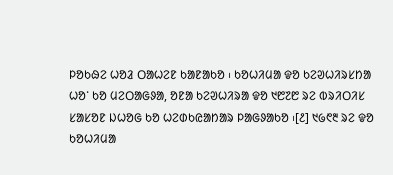ᱞᱚᱠᱷᱮ ᱦᱚᱲ ᱛᱟᱦᱮᱱ ᱠᱟᱱᱟᱠᱚ ᱾ ᱠᱚᱦᱤᱢᱟ ᱫᱚ ᱠᱮᱣᱦᱤᱨᱥᱴᱟ ᱦᱚᱸ ᱠᱚ ᱢᱮᱛᱟᱜᱽᱟ, ᱚᱱᱟ ᱠᱮᱣᱦᱤᱨᱟ ᱫᱚ ᱑᱘᱗᱘ ᱨᱮ ᱵᱨᱤᱛᱤᱥ ᱥᱟᱥᱚᱱ ᱡᱦᱚᱜ ᱠᱚ ᱦᱮᱰᱠᱭᱟᱴᱟᱨ ᱞᱟᱜᱽᱟᱠᱚ ᱾[᱒] ᱑᱙᱖᱓ ᱨᱮ ᱫᱚ ᱠᱚᱦᱤᱢᱟ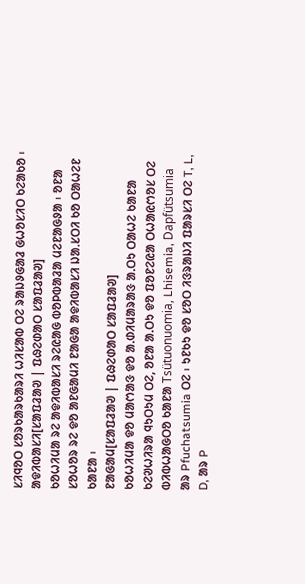ᱥᱤᱧᱚᱛ ᱥᱚᱨᱠᱟᱨᱠᱟᱨᱤ ᱦᱤᱥᱟᱵ ᱛᱮ ᱨᱟᱡᱽᱜᱟᱲ ᱜᱦᱚᱥᱤᱛ ᱠᱮᱟᱠᱚ ᱾
ᱟᱫᱤᱵᱟᱥᱤ[ᱥᱟᱯᱲᱟᱣ | ᱯᱷᱮᱰᱟᱛ ᱥᱟᱯᱲᱟᱣ]
ᱠᱚᱦᱤᱢᱟ ᱨᱮ ᱟᱫᱤᱵᱟᱥᱤ ᱨᱮᱭᱟᱜ ᱵᱚᱞᱵᱟᱲᱟ ᱢᱮᱱᱟᱜᱽᱟ ᱾ ᱚᱱᱟ ᱥᱚᱦᱚᱨ ᱨᱮ ᱫᱚ ᱟᱱᱜᱟᱢᱤ ᱱᱟᱜᱟ ᱟᱫᱤᱵᱟᱥᱤ ᱡᱟᱹᱥᱛᱤ ᱠᱚ ᱛᱟᱦᱮᱱ ᱠᱟᱱᱟ ᱾
ᱱᱟᱜᱟᱢ[ᱥᱟᱯᱲᱟᱣ | ᱯᱷᱮᱰᱟᱛ ᱥᱟᱯᱲᱟᱣ]
ᱠᱚᱦᱤᱢᱟ ᱫᱚ ᱢᱟᱬᱟᱝ ᱫᱚ ᱟ.ᱰᱤᱢᱟᱨᱟᱝ ᱟ.ᱛᱩ ᱛᱟᱦᱮ ᱠᱟᱱᱟ ᱠᱮᱣᱦᱤᱨᱟ ᱧᱩᱛᱩᱢ ᱛᱮ, ᱚᱱᱟ ᱟ.ᱛᱩ ᱫᱚ ᱯᱚᱱᱮᱭᱟ ᱛᱦᱟᱭᱬᱚᱥ ᱛᱮ ᱵᱤᱵᱦᱟᱜᱛᱚ ᱠᱟᱱᱟ Tsütuonuomia, Lhisemia, Dapfütsumia ᱟᱨ Pfuchatsumia ᱛᱮ ᱾ ᱩᱱᱠᱩ ᱫᱚ ᱥᱚᱛ ᱤᱝᱨᱟᱡᱤ ᱯᱟᱨᱥᱤ ᱛᱮ T, L, D, ᱟᱨ P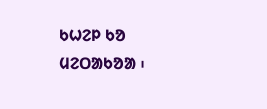ᱠᱦᱮᱞ ᱠᱚ ᱢᱮᱛᱟᱠᱚᱟ ᱾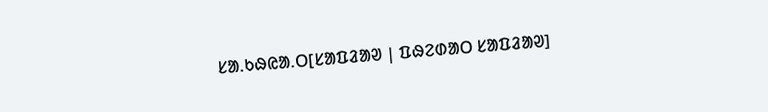ᱥᱟ.ᱠᱷᱭᱟ.ᱛ[ᱥᱟᱯᱲᱟᱣ | ᱯᱷᱮᱰᱟᱛ ᱥᱟᱯᱲᱟᱣ]